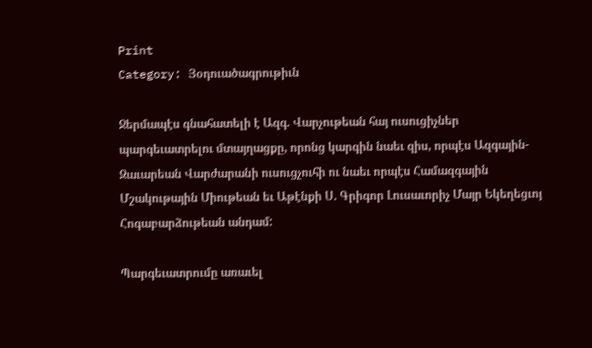Print
Category: Յօդուածագրութիւն

Ջերմապէս գնահատելի է Ազգ. Վարչութեան հայ ուսուցիչներ պարգեւատրելու մտայղացքը, որոնց կարգին նաեւ զիս, որպէս Ազգային- Զաւարեան Վարժարանի ուսուցչուհի ու նաեւ որպէս Համազգային Մշակութային Միութեան եւ Աթէնքի Ս. Գրիգոր Լուսաւորիչ Մայր Եկեղեցւոյ Հոգաբարձութեան անդամ:

Պարգեւատրումը առաւել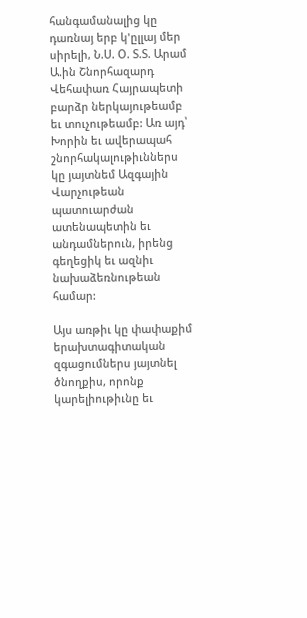հանգամանալից կը դառնայ երբ կ'ըլլայ մեր սիրելի, Ն.Ս. Օ. Տ.Տ. Արամ Ա.ին Շնորհազարդ Վեհափառ Հայրապետի բարձր ներկայութեամբ եւ տուչութեամբ: Առ այդ՝ Խորին եւ ավերապահ շնորհակալութիւններս կը յայտնեմ Ազգային Վարչութեան պատուարժան ատենապետին եւ անդամներուն, իրենց գեղեցիկ եւ ազնիւ նախաձեռնութեան համար:

Այս առթիւ կը փափաքիմ երախտագիտական զգացումներս յայտնել ծնողքիս, որոնք կարելիութիւնը եւ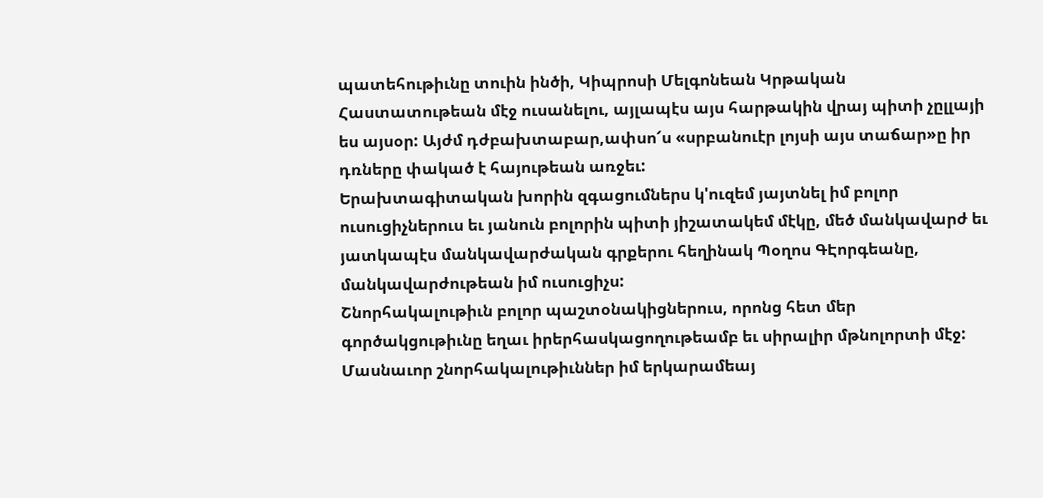պատեհութիւնը տուին ինծի, Կիպրոսի Մելգոնեան Կրթական Հաստատութեան մէջ ուսանելու, այլապէս այս հարթակին վրայ պիտի չըլլայի ես այսօր: Այժմ դժբախտաբար,ափսո՜ս «սրբանուէր լոյսի այս տաճար»ը իր դռները փակած է հայութեան առջեւ:
Երախտագիտական խորին զգացումներս կ'ուզեմ յայտնել իմ բոլոր ուսուցիչներուս եւ յանուն բոլորին պիտի յիշատակեմ մէկը, մեծ մանկավարժ եւ յատկապէս մանկավարժական գրքերու հեղինակ Պօղոս ԳԷորգեանը, մանկավարժութեան իմ ուսուցիչս:
Շնորհակալութիւն բոլոր պաշտօնակիցներուս, որոնց հետ մեր գործակցութիւնը եղաւ իրերհասկացողութեամբ եւ սիրալիր մթնոլորտի մէջ:
Մասնաւոր շնորհակալութիւններ իմ երկարամեայ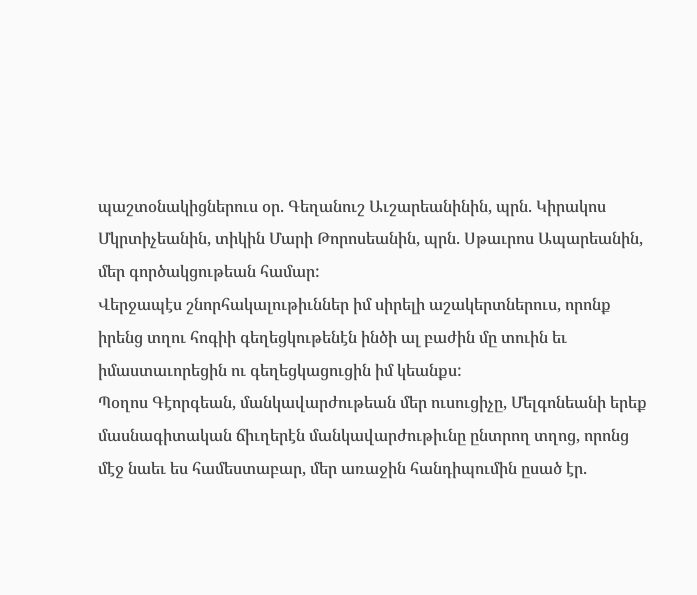պաշտօնակիցներուս օր. Գեղանուշ Աւշարեանինին, պրն. Կիրակոս Մկրտիչեանին, տիկին Մարի Թորոսեանին, պրն. Սթաւրոս Ապարեանին, մեր գործակցութեան համար:
Վերջապէս շնորհակալութիւններ իմ սիրելի աշակերտներուս, որոնք իրենց տղու հոգիի գեղեցկութենէն ինծի ալ բաժին մը տուին եւ իմաստաւորեցին ու գեղեցկացուցին իմ կեանքս:
Պօղոս Գէորգեան, մանկավարժութեան մեր ուսուցիչը, Մելգոնեանի երեք մասնագիտական ճիւղերէն մանկավարժութիւնը ընտրող տղոց, որոնց մէջ նաեւ ես համեստաբար, մեր առաջին հանդիպումին ըսած էր.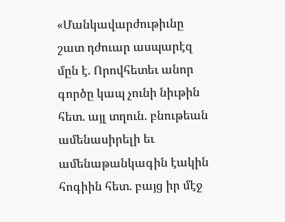«Մանկավարժութիւնը շատ դժուար ասպարէզ մըն է. Որովհետեւ անոր գործը կապ չունի նիւթին հետ. այլ տղուն. բնութեան ամենասիրելի եւ ամենաթանկագին էակին հոգիին հետ. բայց իր մէջ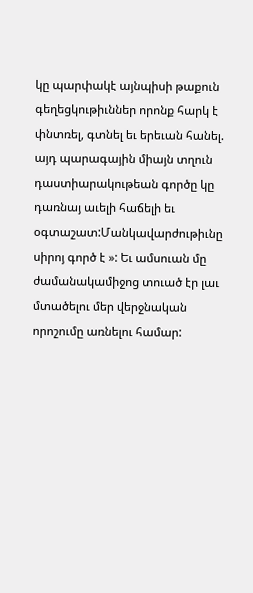կը պարփակէ այնպիսի թաքուն գեղեցկութիւններ որոնք հարկ է փնտռել, գտնել եւ երեւան հանել. այդ պարագային միայն տղուն դաստիարակութեան գործը կը դառնայ աւելի հաճելի եւ օգտաշատ:Մանկավարժութիւնը սիրոյ գործ է »: Եւ ամսուան մը ժամանակամիջոց տուած էր լաւ մտածելու մեր վերջնական որոշումը առնելու համար: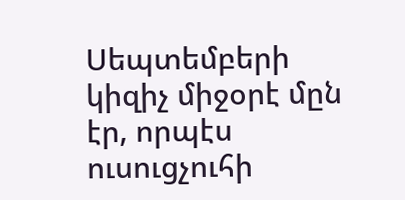Սեպտեմբերի կիզիչ միջօրէ մըն էր, որպէս ուսուցչուհի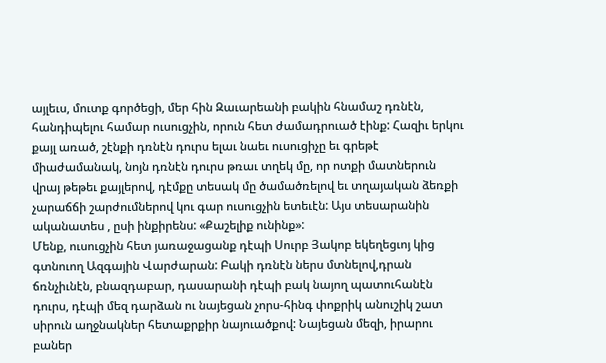այլեւս, մուտք գործեցի, մեր հին Զաւարեանի բակին հնամաշ դռնէն, հանդիպելու համար ուսուցչին, որուն հետ ժամադրուած էինք: Հազիւ երկու քայլ առած, շէնքի դռնէն դուրս ելաւ նաեւ ուսուցիչը եւ գրեթէ միաժամանակ, նոյն դռնէն դուրս թռաւ տղեկ մը, որ ոտքի մատներուն վրայ թեթեւ քայլերով, դէմքը տեսակ մը ծամածռելով եւ տղայական ձեռքի չարաճճի շարժումներով կու գար ուսուցչին ետեւէն: Այս տեսարանին ականատես , ըսի ինքիրենս: «Քաշելիք ունինք»:
Մենք, ուսուցչին հետ յառաջացանք դէպի Սուրբ Յակոբ եկեղեցւոյ կից գտնուող Ազգային Վարժարան: Բակի դռնէն ներս մտնելով,դրան ճռնչիւնէն, բնազդաբար, դասարանի դէպի բակ նայող պատուհանէն դուրս, դէպի մեզ դարձան ու նայեցան չորս-հինգ փոքրիկ անուշիկ շատ սիրուն աղջնակներ հետաքրքիր նայուածքով: Նայեցան մեզի, իրարու բաներ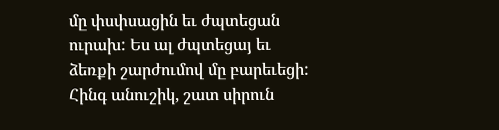մը փսփսացին եւ ժպտեցան ուրախ: Ես ալ ժպտեցայ եւ ձեռքի շարժումով մը բարեւեցի: Հինգ անուշիկ, շատ սիրուն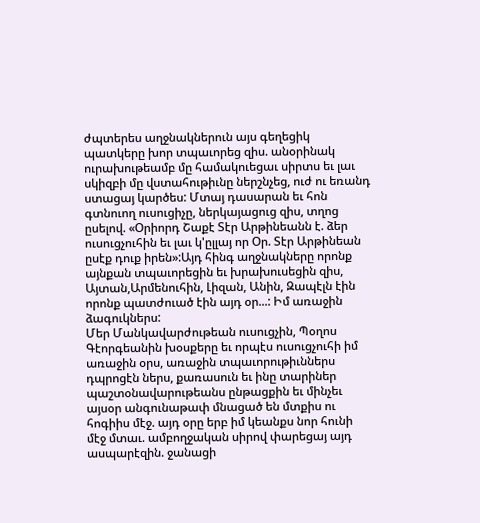ժպտերես աղջնակներուն այս գեղեցիկ պատկերը խոր տպաւորեց զիս. անօրինակ ուրախութեամբ մը համակուեցաւ սիրտս եւ լաւ սկիզբի մը վստահութիւնը ներշնչեց, ուժ ու եռանդ ստացայ կարծես: Մտայ դասարան եւ հոն գտնուող ուսուցիչը, ներկայացուց զիս, տղոց ըսելով. «Օրիորդ Շաքէ Տէր Արթինեանն է. ձեր ուսուցչուհին եւ լաւ կ'ըլլայ որ Օր. Տէր Արթինեան ըսէք դուք իրեն»:Այդ հինգ աղջնակները որոնք այնքան տպաւորեցին եւ խրախուսեցին զիս, Այտան,Արմենուհին, Լիզան, Անին, Զապէլն էին որոնք պատժուած էին այդ օր...: Իմ առաջին ձագուկներս:
Մեր Մանկավարժութեան ուսուցչին, Պօղոս Գէորգեանին խօսքերը եւ որպէս ուսուցչուհի իմ առաջին օրս, առաջին տպաւորութիւններս դպրոցէն ներս, քառասուն եւ ինը տարիներ պաշտօնավարութեանս ընթացքին եւ մինչեւ այսօր անգունաթափ մնացած են մտքիս ու հոգիիս մէջ. այդ օրը երբ իմ կեանքս նոր հունի մէջ մտաւ. ամբողջական սիրով փարեցայ այդ ասպարէզին. ջանացի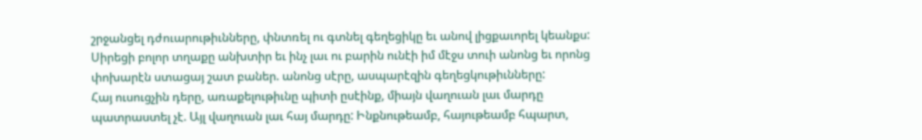շրջանցել դժուարութիւնները, փնտռել ու գտնել գեղեցիկը եւ անով լիցքաւորել կեանքս: Սիրեցի բոլոր տղաքը անխտիր եւ ինչ լաւ ու բարին ունէի իմ մէջս տուի անոնց եւ որոնց փոխարէն ստացայ շատ բաներ. անոնց սէրը, ասպարէզին գեղեցկութիւնները:
Հայ ուսուցչին դերը, առաքելութիւնը պիտի ըսէինք, միայն վաղուան լաւ մարդը պատրաստել չէ. Այլ վաղուան լաւ հայ մարդը: Ինքնութեամբ, հայութեամբ հպարտ,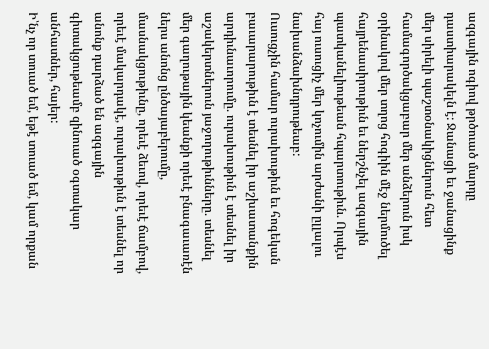ազգային ոգիով թրծուած մարդը դաստիարակելն է: Ջանացի եւ ջանացինք մեր սիրելի պաշտօնակիցներուն հետ համագործակցաբար մեր անձերուն իսկ օրինակով մեր տղոց հոգիին մէջ ներմուծել հայրենասիրութիւն եւ ներշնչել ազգային պատկանելիութեան հպարտութիւն. Որպէս հայ ուսուցիչ մեր կոչումին արժանի ըլլալու նախանձախնդրութեաբ:
Ուսուցչին համար ուրախութիւն եւ հոգեկան բաւարարութիւն է տեսնել իր աշխատանքին արդիւնաւորումը. ուրախութիւն է տեսնել իր աշակերտներուն յաջողութիւնները. տեսնել մեր գաղութային կեանքի որեւէ բնագաւառէն ներս անոնց ընծայաբերումը, մասնակցութիւնը, որեւէ ձեւով, որեւէ ճամբով, որեւէ մակարդակէ, ուրախութիւն է տեսնել որ անոնք դարձած են ազգային գիտակցութեամբ զինուած օգտակար անհատներ, հայեր:
Ի՝նչ որ տուած եմ, եթէ տուած եմ, կամ որքան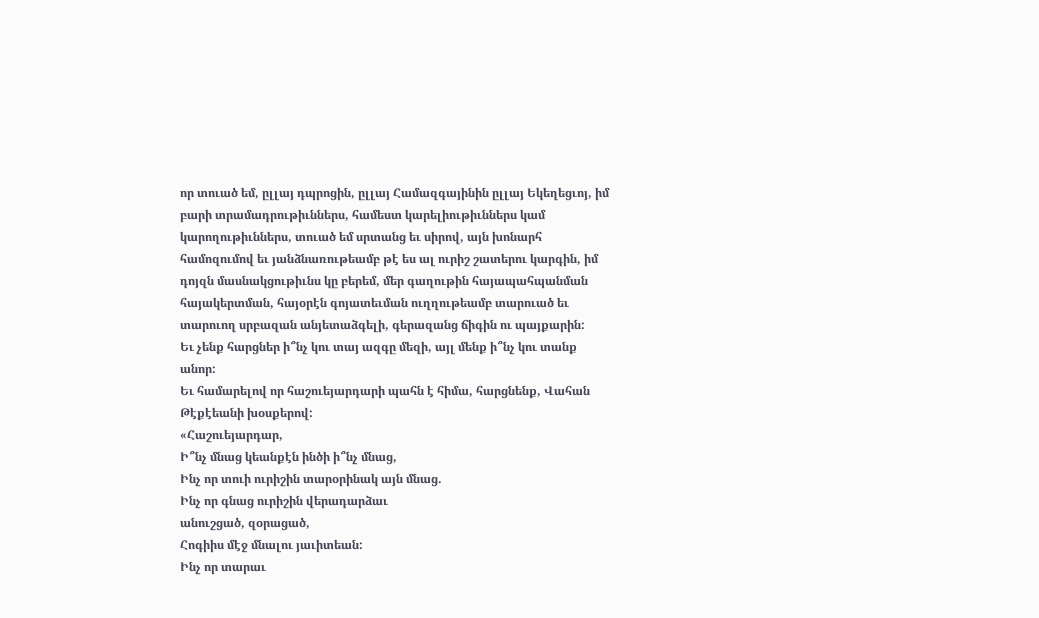որ տուած եմ, ըլլայ դպրոցին, ըլլայ Համազգայինին ըլլայ Եկեղեցւոյ, իմ բարի տրամադրութիւններս, համեստ կարելիութիւններս կամ կարողութիւններս, տուած եմ սրտանց եւ սիրով, այն խոնարհ համոզումով եւ յանձնառութեամբ թէ ես ալ ուրիշ շատերու կարգին, իմ դոյզն մասնակցութիւնս կը բերեմ, մեր գաղութին հայապահպանման հայակերտման, հայօրէն գոյատեւման ուղղութեամբ տարուած եւ տարուող սրբազան անյետաձգելի, գերազանց ճիգին ու պայքարին:
Եւ չենք հարցներ ի՞նչ կու տայ ազգը մեզի, այլ մենք ի՞նչ կու տանք անոր:
Եւ համարելով որ հաշուեյարդարի պահն է հիմա, հարցնենք, Վահան Թէքէեանի խօսքերով:
«Հաշուեյարդար,
Ի՞նչ մնաց կեանքէն ինծի ի՞նչ մնաց,
Ինչ որ տուի ուրիշին տարօրինակ այն մնաց.
Ինչ որ գնաց ուրիշին վերադարձաւ
անուշցած, զօրացած,
Հոգիիս մէջ մնալու յաւիտեան:
Ինչ որ տարաւ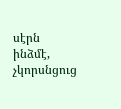սէրն ինձմէ,
չկորսնցուց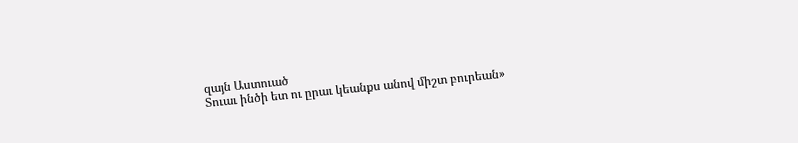զայն Աստուած
Տուաւ ինծի ետ ու ըրաւ կեանքս անով միշտ բուրեան»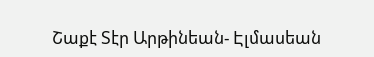Շաքէ Տէր Արթինեան- Էլմասեան